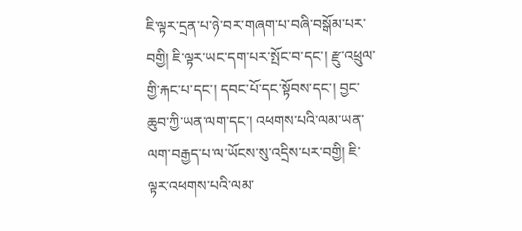ཇི་ལྟར་དྲན་པ་ཉེ་བར་གཞག་པ་བཞི་བསྒོམ་པར་བགྱི། ཇི་ལྟར་ཡང་དག་པར་སྤོང་བ་དང་། རྫུ་འཕྲུལ་གྱི་རྐང་པ་དང་། དབང་པོ་དང་སྟོབས་དང་། བྱང་ཆུབ་ཀྱི་ཡན་ལག་དང་། འཕགས་པའི་ལམ་ཡན་ལག་བརྒྱད་པ་ལ་ཡོངས་སུ་འདྲིས་པར་བགྱི། ཇི་ལྟར་འཕགས་པའི་ལམ་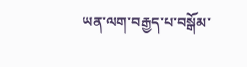ཡན་ལག་བརྒྱད་པ་བསྒོམ་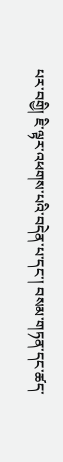པར་བགྱི། ཇི་ལྟར་འཕགས་པའི་བདེན་པ་དང་། བསམ་གཏན་དང་ཚད་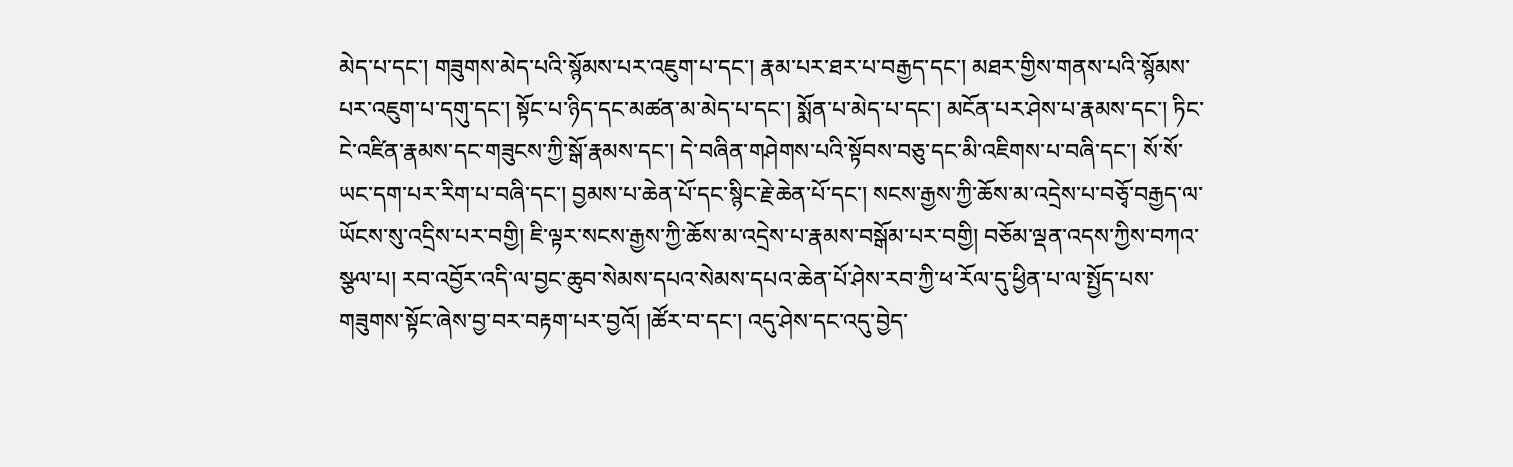མེད་པ་དང་། གཟུགས་མེད་པའི་སྙོམས་པར་འཇུག་པ་དང་། རྣམ་པར་ཐར་པ་བརྒྱད་དང་། མཐར་གྱིས་གནས་པའི་སྙོམས་པར་འཇུག་པ་དགུ་དང་། སྟོང་པ་ཉིད་དང་མཚན་མ་མེད་པ་དང་། སྨོན་པ་མེད་པ་དང་། མངོན་པར་ཤེས་པ་རྣམས་དང་། ཏིང་ངེ་འཛིན་རྣམས་དང་གཟུངས་ཀྱི་སྒོ་རྣམས་དང་། དེ་བཞིན་གཤེགས་པའི་སྟོབས་བཅུ་དང་མི་འཇིགས་པ་བཞི་དང་། སོ་སོ་ཡང་དག་པར་རིག་པ་བཞི་དང་། བྱམས་པ་ཆེན་པོ་དང་སྙིང་རྗེ་ཆེན་པོ་དང་། སངས་རྒྱས་ཀྱི་ཆོས་མ་འདྲེས་པ་བཅྭོ་བརྒྱད་ལ་ཡོངས་སུ་འདྲིས་པར་བགྱི། ཇི་ལྟར་སངས་རྒྱས་ཀྱི་ཆོས་མ་འདྲེས་པ་རྣམས་བསྒོམ་པར་བགྱི། བཅོམ་ལྡན་འདས་ཀྱིས་བཀའ་སྩལ་པ། རབ་འབྱོར་འདི་ལ་བྱང་ཆུབ་སེམས་དཔའ་སེམས་དཔའ་ཆེན་པོ་ཤེས་རབ་ཀྱི་ཕ་རོལ་དུ་ཕྱིན་པ་ལ་སྤྱོད་པས་གཟུགས་སྟོང་ཞེས་བྱ་བར་བརྟག་པར་བྱའོ། །ཚོར་བ་དང་། འདུ་ཤེས་དང་འདུ་བྱེད་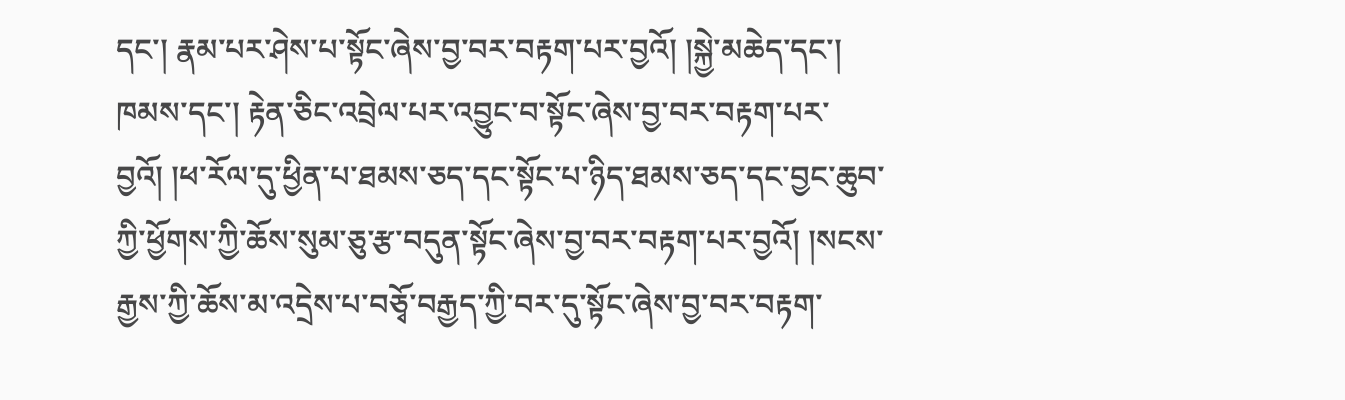དང་། རྣམ་པར་ཤེས་པ་སྟོང་ཞེས་བྱ་བར་བརྟག་པར་བྱའོ། །སྐྱེ་མཆེད་དང་། ཁམས་དང་། རྟེན་ཅིང་འབྲེལ་པར་འབྱུང་བ་སྟོང་ཞེས་བྱ་བར་བརྟག་པར་བྱའོ། །ཕ་རོལ་དུ་ཕྱིན་པ་ཐམས་ཅད་དང་སྟོང་པ་ཉིད་ཐམས་ཅད་དང་བྱང་ཆུབ་ཀྱི་ཕྱོགས་ཀྱི་ཆོས་སུམ་ཅུ་རྩ་བདུན་སྟོང་ཞེས་བྱ་བར་བརྟག་པར་བྱའོ། །སངས་རྒྱས་ཀྱི་ཆོས་མ་འདྲེས་པ་བཅྭོ་བརྒྱད་ཀྱི་བར་དུ་སྟོང་ཞེས་བྱ་བར་བརྟག་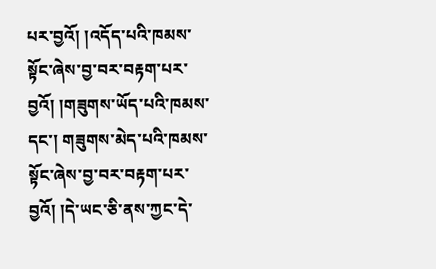པར་བྱའོ། །འདོད་པའི་ཁམས་སྟོང་ཞེས་བྱ་བར་བརྟག་པར་བྱའོ། །གཟུགས་ཡོད་པའི་ཁམས་དང་། གཟུགས་མེད་པའི་ཁམས་སྟོང་ཞེས་བྱ་བར་བརྟག་པར་བྱའོ། །དེ་ཡང་ཅི་ནས་ཀྱང་དེ་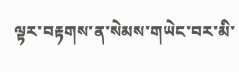ལྟར་བརྟགས་ན་སེམས་གཡེང་བར་མི་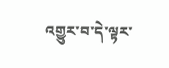འགྱུར་བ་དེ་ལྟར་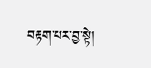བརྟག་པར་བྱ་སྟེ།